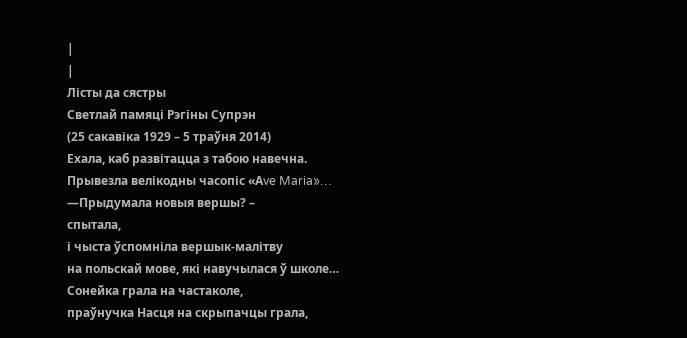|
|
Лісты да сястры
Светлай памяці Рэгіны Супрэн
(25 сакавіка 1929 – 5 траўня 2014)
Ехала, каб развітацца з табою навечна.
Прывезла велікодны часопіс «Аve Maria»…
—Прыдумала новыя вершы? –
спытала,
і чыста ўспомніла вершык-малітву
на польскай мове, які навучылася ў школе…
Сонейка грала на частаколе,
праўнучка Насця на скрыпачцы грала,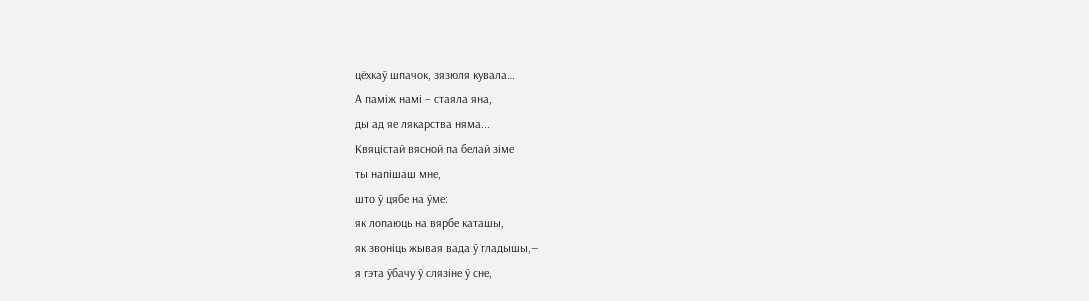цёхкаў шпачок, зязюля кувала…
А паміж намі – стаяла яна,
ды ад яе лякарства няма...
Квяцістай вясной па белай зіме
ты напішаш мне,
што ў цябе на ўме:
як лопаюць на вярбе каташы,
як звоніць жывая вада ў гладышы,—
я гэта ўбачу ў слязіне ў сне,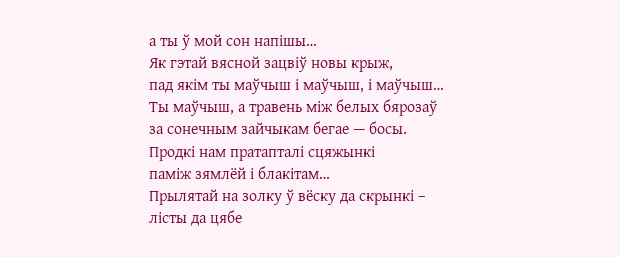а ты ў мой сон напішы…
Як гэтай вясной зацвіў новы крыж,
пад якім ты маўчыш і маўчыш, і маўчыш…
Ты маўчыш, а травень між белых бярозаў
за сонечным зайчыкам бегае — босы.
Продкі нам пратапталі сцяжынкі
паміж зямлёй і блакітам…
Прылятай на золку ў вёску да скрынкі –
лісты да цябе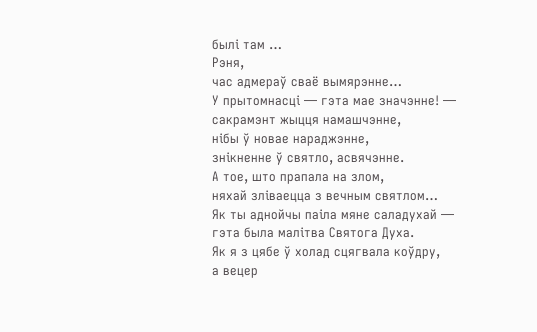былі там …
Рэня,
час адмераў сваё вымярэнне…
У прытомнасці — гэта мае значэнне! —
сакрамэнт жыцця намашчэнне,
нібы ў новае нараджэнне,
знікненне ў святло, асвячэнне.
А тое, што прапала на злом,
няхай зліваецца з вечным святлом…
Як ты аднойчы паіла мяне саладухай —
гэта была малітва Святога Духа.
Як я з цябе ў холад сцягвала коўдру,
а вецер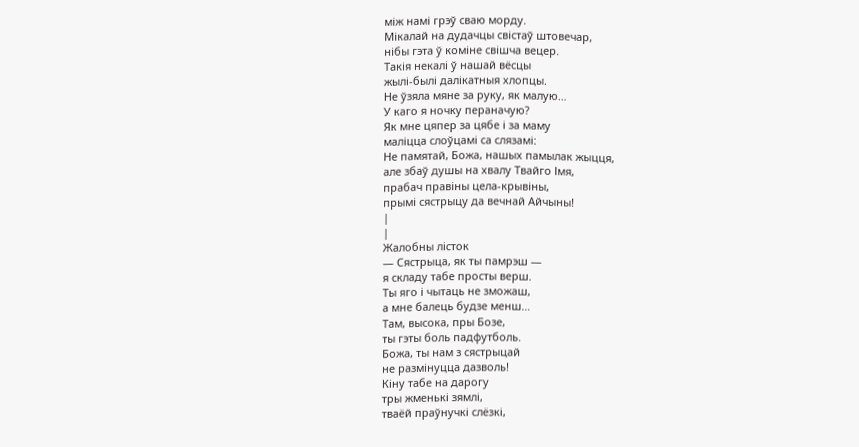між намі грэў сваю морду.
Мікалай на дудачцы свістаў штовечар,
нібы гэта ў коміне свішча вецер.
Такія некалі ў нашай вёсцы
жылі-былі далікатныя хлопцы.
Не ўзяла мяне за руку, як малую…
У каго я ночку пераначую?
Як мне цяпер за цябе і за маму
маліцца слоўцамі са слязамі:
Не памятай, Божа, нашых памылак жыцця,
але збаў душы на хвалу Твайго Імя,
прабач правіны цела-крывіны,
прымі сястрыцу да вечнай Айчыны!
|
|
Жалобны лісток
— Сястрыца, як ты памрэш —
я складу табе просты верш.
Ты яго і чытаць не зможаш,
а мне балець будзе менш…
Там, высока, пры Бозе,
ты гэты боль падфутболь.
Божа, ты нам з сястрыцай
не размінуцца дазволь!
Кіну табе на дарогу
тры жменькі зямлі,
тваёй праўнучкі слёзкі,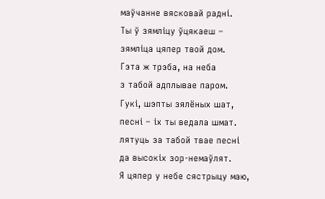маўчанне вясковай радні.
Ты ў зямліцу ўцякаеш –
зямліца цяпер твой дом.
Гэта ж трэба, на неба
з табой адплывае паром.
Гукі, шэпты зялёных шат,
песні – іх ты ведала шмат.
лятуць за табой твае песні
да высокіх зор-немаўлят.
Я цяпер у небе сястрыцу маю,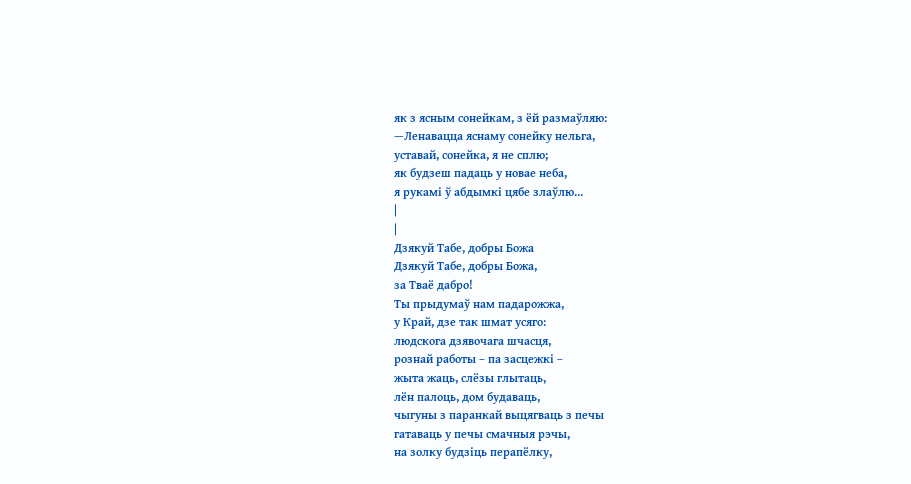як з ясным сонейкам, з ёй размаўляю:
—Ленавацца яснаму сонейку нельга,
уставай, сонейка, я не сплю;
як будзеш падаць у новае неба,
я рукамі ў абдымкі цябе злаўлю...
|
|
Дзякуй Табе, добры Божа
Дзякуй Табе, добры Божа,
за Тваё дабро!
Ты прыдумаў нам падарожжа,
у Край, дзе так шмат усяго:
людскога дзявочага шчасця,
рознай работы – па засцежкі –
жыта жаць, слёзы глытаць,
лён палоць, дом будаваць,
чыгуны з паранкай выцягваць з печы
гатаваць у печы смачныя рэчы,
на золку будзіць перапёлку,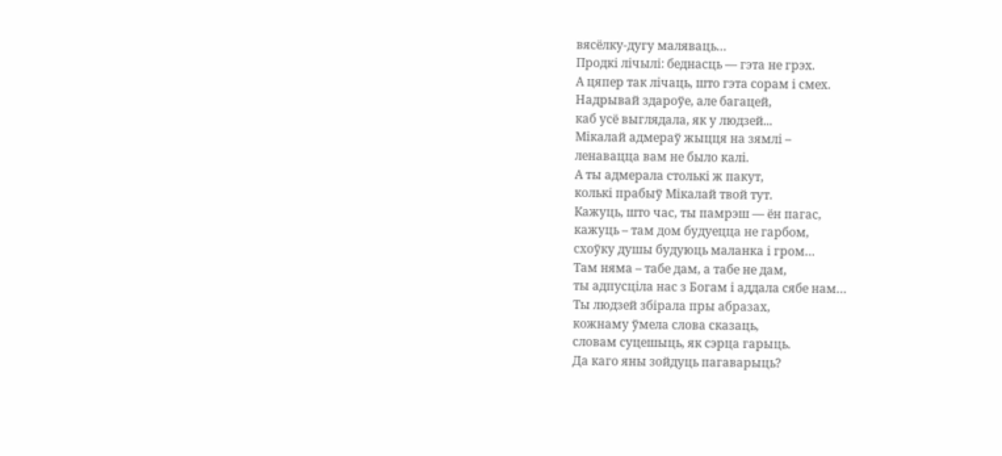вясёлку-дугу маляваць…
Продкі лічылі: беднасць — гэта не грэх.
А цяпер так лічаць, што гэта сорам і смех.
Надрывай здароўе, але багацей,
каб усё выглядала, як у людзей...
Мікалай адмераў жыцця на зямлі –
ленавацца вам не было калі.
А ты адмерала столькі ж пакут,
колькі прабыў Мікалай твой тут.
Кажуць, што час, ты памрэш — ён пагас,
кажуць – там дом будуецца не гарбом,
схоўку душы будуюць маланка і гром…
Там няма – табе дам, а табе не дам,
ты адпусціла нас з Богам і аддала сябе нам…
Ты людзей збірала пры абразах,
кожнаму ўмела слова сказаць,
словам суцешыць, як сэрца гарыць.
Да каго яны зойдуць пагаварыць?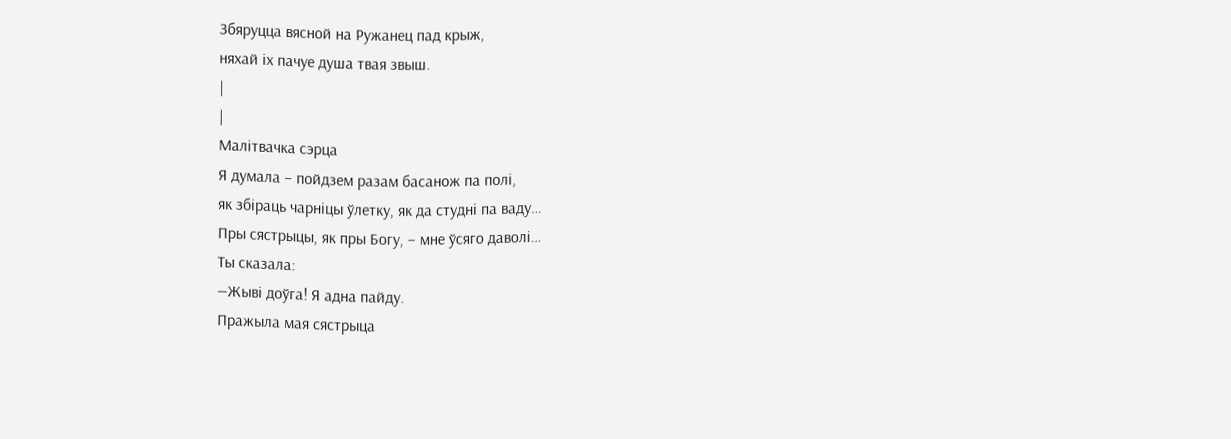Збяруцца вясной на Ружанец пад крыж,
няхай іх пачуе душа твая звыш.
|
|
Малітвачка сэрца
Я думала – пойдзем разам басанож па полі,
як збіраць чарніцы ўлетку, як да студні па ваду…
Пры сястрыцы, як пры Богу, – мне ўсяго даволі…
Ты сказала:
—Жыві доўга! Я адна пайду.
Пражыла мая сястрыца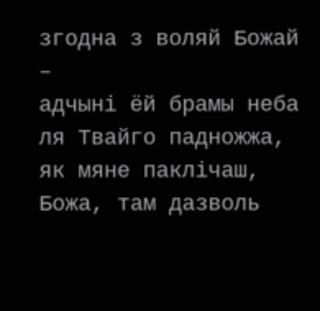згодна з воляй Божай –
адчыні ёй брамы неба ля Твайго падножжа,
як мяне паклічаш, Божа, там дазволь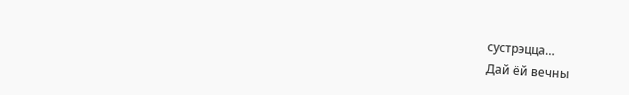сустрэцца…
Дай ёй вечны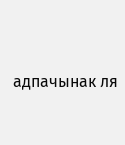адпачынак ля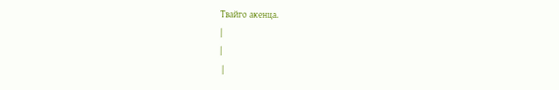Твайго акенца.
|
|
 |